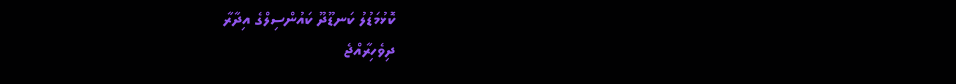ކޮޅުމަޑުލު ކަނޑޫދޫ ކައުންސިލްގެ އިދާރާ
ދިވެހިރާއްޖެ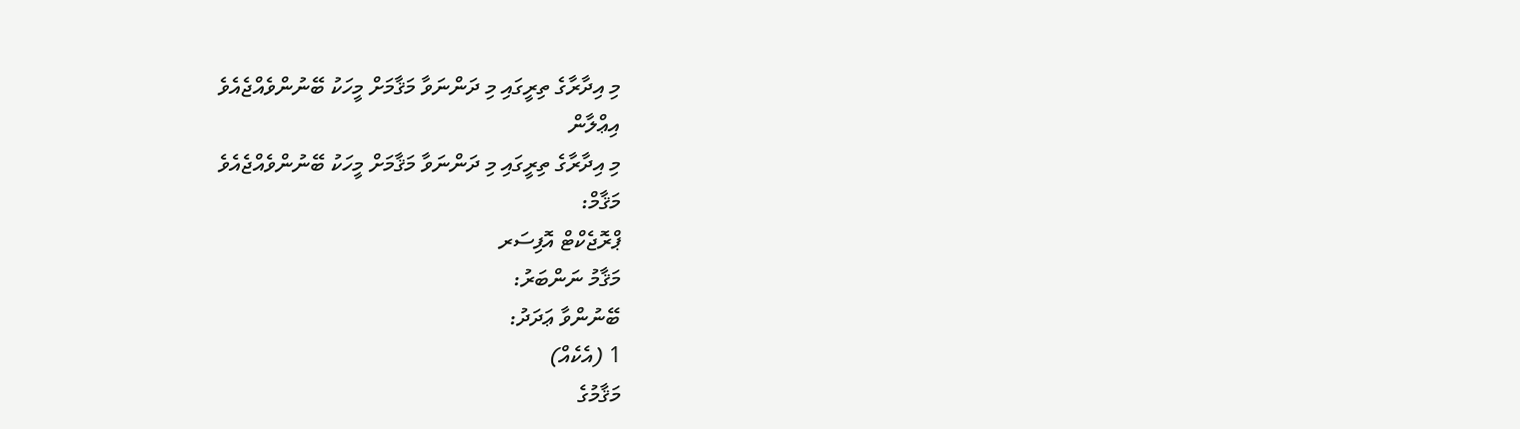މި އިދާރާގެ ތިރީގައި މި ދަންނަވާ މަޤާމަށް މީހަކު ބޭނުންވެއްޖެއެވެ
އިޢްލާން
މި އިދާރާގެ ތިރީގައި މި ދަންނަވާ މަޤާމަށް މީހަކު ބޭނުންވެއްޖެއެވެ
މަޤާމް:
ޕްރޮޖެކްޓް އޮފިސަރ
މަޤާމު ނަންބަރު:
ބޭނުންވާ ޢަދަދު:
1 (އެކެއް)
މަޤާމުގެ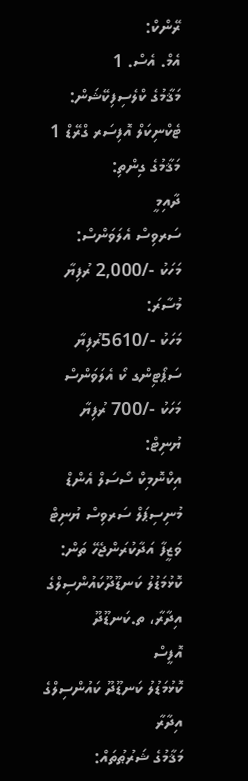ރޭންކް:
އެމް. އެސް. 1
މަޤާމުގެ ކްލެސިފިކޭޝަން:
ޓެކްނިކަލް އޮފިސަރ ގްރޭޑް 1
މަޤާމުގެ ގިންތި:
ދާއިމީ
ސަރވިސް އެލަވަންސް:
މަހަކު -/2,000 ރުފިޔާ
މުސާރަ:
މަހަކު -/5610ރުފިޔާ
ސަޕޯޓިންގ ކޯ އެލަވަންސް
މަހަކު -/700 ރުފިޔާ
ޔުނިޓް:
އިކްނޮމިކް ސޯސަލް އެންޑް މުނިސިޕަލް ސަރވިސް ޔުނިޓް
ވަޒީފާ އަދާކުރަންޖެހޭ ތަން:
ކޮޅުމަޑުލު ކަނޑޫދޫކައުންސިލްގެ އިދާރާ، ތ.ކަނޑޫދޫ
އޮފީސް
ކޮޅުމަޑުލު ކަނޑޫދޫ ކައުންސިލްގެ އިދާރާ
މަޤާމުގެ ޝަރުޠުތައް: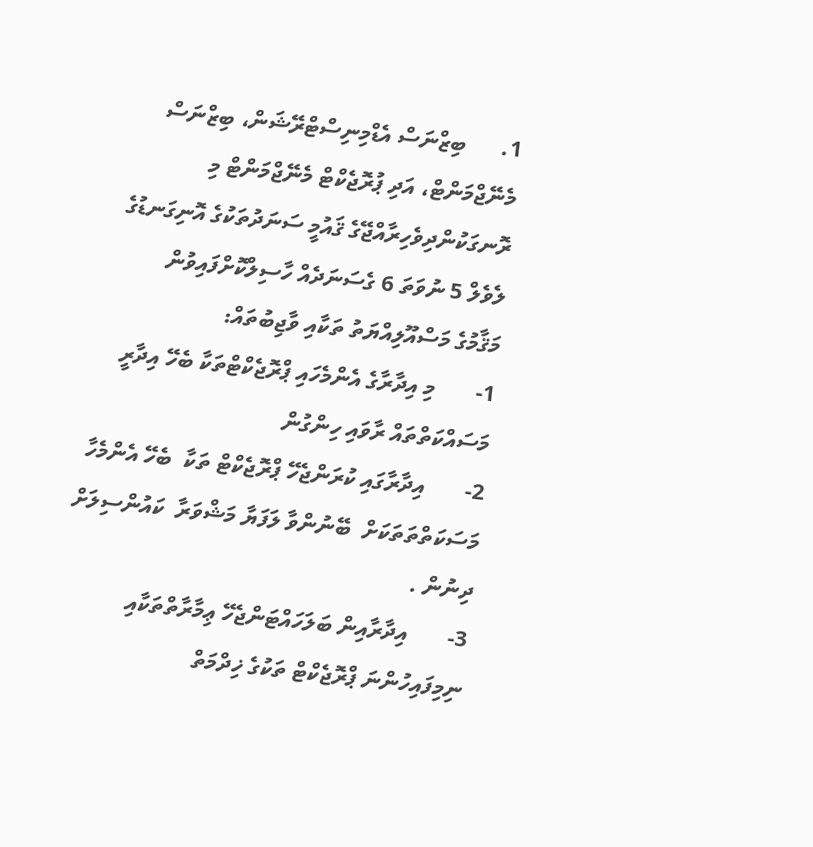1.      ބިޒްނަސް އެޑްމިނިސްޓްރޭޝަން، ބިޒްނަސް މެނޭޖްމަންޓް، އަދި ޕުރޮޖެކްޓް މެނޭޖްމަންޓް މި ރޮނގަކުންދިވެހިރާއްޖޭގެ ޤައުމީ ސަނަދުތަކުގެ އޮނިގަނޑުގެ ލެވެލް 5 ނުވަތަ 6 ގެސަނަދެއް ހާސިލްކޮށްފައިވުން
މަޤާމުގެ މަސްއޫލިއްޔަތު ތަކާއި ވާޖިބުތައް:
1-       މި އިދާރާގެ އެންމެހައި ޕްރޮޖެކްޓްތަކާ ބެހޭ އިދާރީ މަސައްކަތްތައް ރާވައި ހިންގުން
2-       އިދާރާގައި ކުރަންޖެހޭ ޕްރޮޖެކްޓް ތަކާ  ބެހޭ އެންމެހާ މަސަކަތްތަތަކަށް  ބޭނުންވާ ލަފަޔާ މަޝްވަރާ  ކައުންސިލަށް ދިނުން .
3-       އިދާރާއިން ބަލަހައްޓަންޖެހޭ ޢިމާރާތްތަކާއި  ނިމިފައިހުންނަ ޕްރޮޖެކްޓް ތަކުގެ ޚިދްމަތް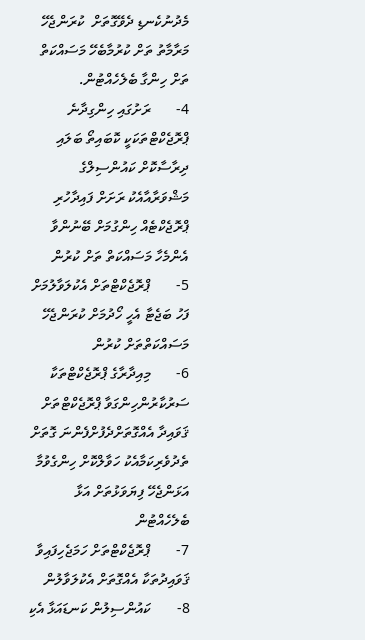މެދުނުކެނޑި ދެވޭގޮތަށް  ކުރަންޖެހޭ މަރާމާތު ތަށް ކުރުމާބެހޭ މަސައްކަތް ތަށް ހިންގާ ބެލެހެއްޓުން.
4-       ރަށުގައި ހިންގިދާނެ ޕްރޮޖެކްޓްތަކަކީ ކޮބައިތޯ ބަލައި ދިރާސާކޮށް ކައުންސިލްގެ މަޝްވަރާއާއެކު ރަށަށް ފައިދާހުރި ޕްރޮޖެކްޓެއް ހިންގުމަށް ބޭނުންވާ އެންމެހާ މަސައްކަތް ތަށް ކުރުން
5-       ޕްރޮޖެކްޓްތަށް އެކުލަވާލުމަށް ފަހު ބަޖެޓާ އެހީ ހޯދުމަށް ކުރަންޖެހޭ މަސައްކަތްތަށް ކުރުން
6-       މިއިދާރާގެ ޕްރޮޖެކްޓްތަކާ ސަރުކާރުންހިންގަވާ ޕްރޮޖެކްޓްތަށް ޤަވައިދާ އެއްގޮތަށްދެފުށްފެންނަ ގޮތަށް ތެދުވެރިކަމާއެކު ހަވާލްކޮށް ހިންގެވުމާ އަޅަންޖެހޭ ފިޔަވަޅުތަށް އަޅާ ބެލެހެއްޓުން
7-       ޕްރޮޖެކްޓްތަށް ހަމަޖެހިފައިވާ ޤަވައިދުތަކާ އެއްގޮތަށް އެކުލަވާލުން
8-       ކައުންސިލުން ކަނޑައަޅާ އެކި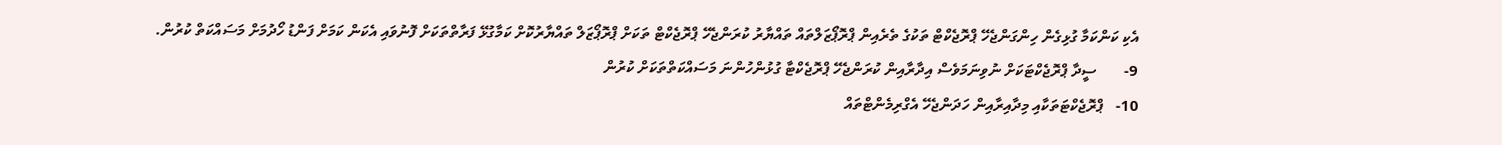އެކި ކަންކަމާ ގުޅިގެން ހިންގަންޖެހޭ ޕްރޮޖެކްޓް ތަކުގެ ތެރެއިން ޕްރޮޕޯޒަލްތައް ތައްޔާރު ކުރަންޖެހޭ ޕްރޮޖެކްޓް ތަކަށް ޕްރޮޕޯޒަލް ތައްޔާރުކޮށް ކަމާގުޅޭ ފަރާތްތަކަށް ފޮނުވައި އެކަން ކަމަށް ފަންޑު ހޯދުމަށް މަސައްކަތް ކުރުން.
9-       ސީދާ ޕްރޮޖެކްޓަކަށް ނުވިނަމަވެސް އިދާރާއިން ކުރަންޖެހޭ ޕްރޮޖެކްޓާ ގުޅުންހުންނަ މަސައްކަތްތަކަށް ކުރުން
10-   ޕްރޮޖެކްޓަތަކާއި މިދާއިރާއިން ހަދަންޖެހޭ އެގްރިމެންޓްތައް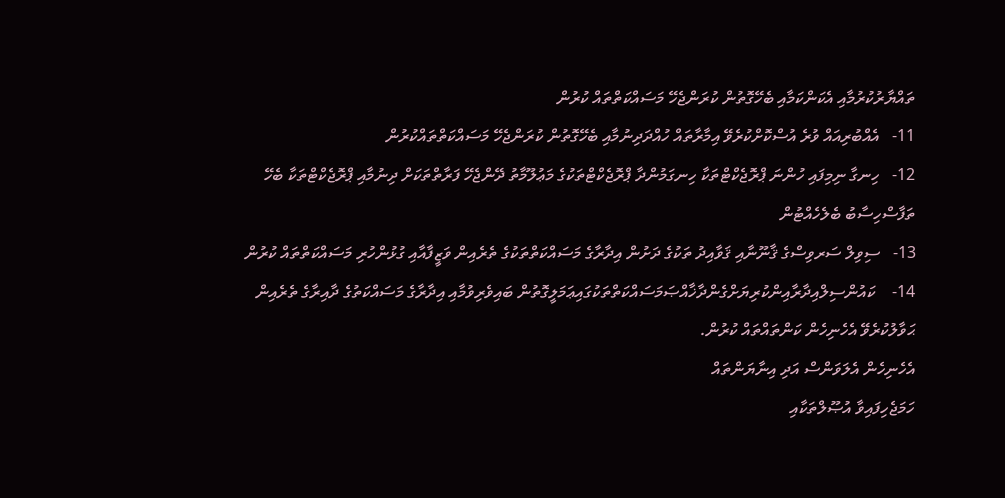ތައްޔާރުކުރުމާއި އެކަންކަމާއި ބެހޭގޮތުން ކުރަންޖެހޭ މަސައްކަތްތައް ކުރުން
11-   އެއްބުރިއައް ވުރެ އުސްކޮށްކުރެވޭ އިމާރާތައް ހުއްދަދިނުމާއި ބެހޭގޮތުން ކުރަންޖެހޭ މަސައްކަތްތައްކުރުން
12-   ހިނގާ ނިމިފައި ހުންނަ ޕްރޮޖެކްޓްތަކާ ހިނގަމުންދާ ޕްރޮޖެކްޓްތަކުގެ މަޢުލޫމާތު ދޭންޖެހޭ ފަރާތްތަކަށް ދިނުމާއި ޕްރޮޖެކްޓްތަކާ ބެހޭ ތަފާސްހިސާބު ބެލެހެއްޓުން
13-   ސިވިލް ސަރވިސްގެ ޤާނޫނާއި ޤަވާއިދު ތަކުގެ ދަށުން އިދާރާގެ މަސައްކަތްތަކުގެ ތެރެއިން ވަޒީފާއާއި ގުޅުންހުރި މަސައްކަތްތައް ކުރުން
14-    ކައުންސިލްއިދާރާއިންކުރިޔަށްގެންދާޚާއްޞަމަސައްކަތްތަކުގައިޢަމަލީގޮތުން ބައިވެރިވުމާއި އިދާރާގެ މަސައްކަތުގެ ދާއިރާގެ ތެރެއިން ޙަވާލުކުރެވޭ އެހެނިހެން ކަންތައްތައް ކުރުން.
އެހެނިހެން އެލަވަންސް އަދި އިނާޔަންތައް
ހަމަޖެހިފައިވާ އުޞޫލްތަކާއި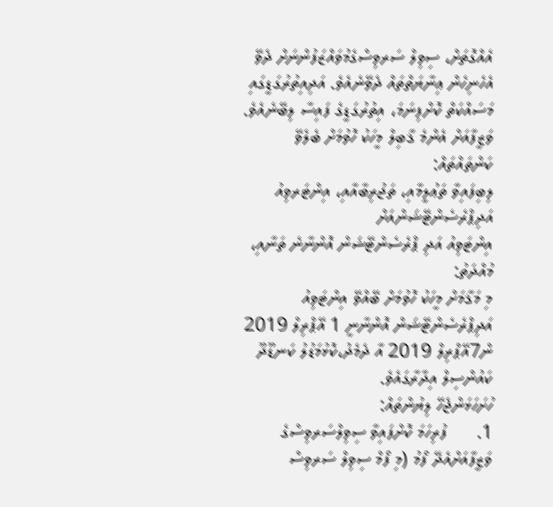އެއްގޮތަށް، ސިވިލް ސަރވިސްގެމުވައްޒަފުންނަށް ދެވޭ އެހެނިހެން ޢިނާޔަތްތައް ދެވޭނެއެވެ. އަދިއިތުރުގަޑީގައި މަސައްކަތް ކޮށްފިނަމަ، އިތުރުގަޑީގެ ފައިސާ ލިބޭނެއެވެ.
ވަޒީފާއަށް އެންމެ ޤާބިލް މީހަކު ހޮވުމަށް ބެލެވޭ ކަންތައްތައް:
ލިބިފައިވާ ތަޢުލީމާއި، ތަޖުރިބާއާއި، އިންޓަރވިއު  އަދިޕްރެސެންޓޭޝަންއަށް
އިންޓަވިއު އަދި ޕްރެސެންޓޭޝަން އޮންނާނެ ތަނާއި، މުއްދަތު:
މި މަޤާމަށް މީހަކު ހޮވުމަށް ބޭއްވޭ އިންޓަވިއު އަދިޕްރެސެންޓޭޝަން އޮންނާނީ 1 އޭޕްރިލް 2019 ން7އޭޕްރިލް 2019 އާ ދެމެދު،ކޮޅުމަޑުލު ކަނޑޫދޫ ކައުންސިލް އިދާރާގައެވެ.
ހުށަހަޅަންޖެހޭ ލިޔުންތައް:
1.      ފުރިހަމަ ކޮށްފައިވާ ސިވިލްސަރވިސްގެ ވަޒީފާއަށްއެދޭ ފޯމު (މި ފޯމް ސިވިލް ސަރވިސް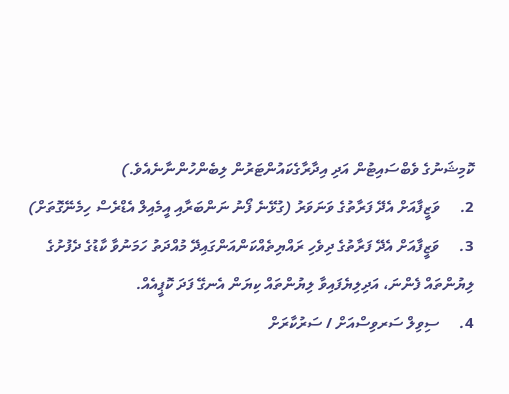ކޮމިޝަނުގެ ވެބްސައިޓުން އަދި އިދާރާގެކައުންޓަރުން ލިބެންހުންނާނެއެވެ.)
2.     ވަޒީފާއަށް އެދޭ ފަރާތުގެ ވަނަވަރު (ގުޅޭނެ ފޯނު ނަންބަރާއި އީމެއިލް އެޑްރެސް ހިމެނޭގޮތަށް)
3.     ވަޒީފާއަށް އެދޭ ފަރާތުގެ ދިވެހި ރައްޔިތެއްކަންއަންގައިދޭ މުއްދަތު ހަމަނުވާ ކާޑުގެ ދެފުށުގެ ލިޔުންތައް ފެންނަ، އަދިލިޔެފައިވާ ލިޔުންތައް ކިޔަން އެނގޭ ފަދަ ކޮޕީއެއް.
4.     ސިވިލް ސަރވިސްއަށް / ސަރުކާރަށް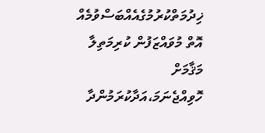ޚިދުމަތްކުރުމުގެއެއްބަސްވުމެއް އޮތް މުވައްޒަފުން ކުރިމަތިލާ މަޤާމަށް ހޮވިއްޖެނަމަ،އަދާކުރަމުންދާ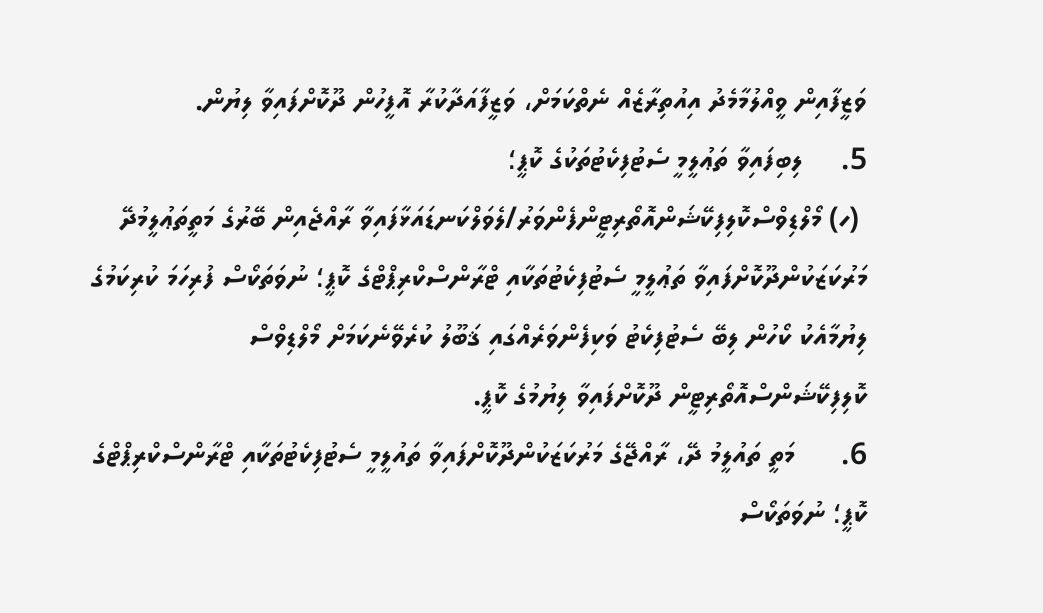ވަޒީފާއިން ވީއްލުމާމެދު އިއުތިރާޒެއް ނެތްކަމަށް، ވަޒީފާއަދާކުރާ އޮފީހުން ދޫކޮށްފައިވާ ލިޔުން.
5.     ލިބިފައިވާ ތަޢުލީމީ ސެޓުފިކެޓުތަކުގެ ކޮޕީ؛
 (ހ) މޯލްޑިވްސްކޮލިފިކޭޝަންއޮތޯރިޓީންފެންވަރު/ލެވަލްކަނޑައަޅާފައިވާ ރާއްޖެއިން ބޭރުގެ މަތީތަޢުލީމުދޭ މަރުކަޒަކުންދޫކޮށްފައިވާ ތަޢުލީމީ ސެޓުފިކެޓުތަކާއި ޓްރާންސްކްރިޕްޓްގެ ކޮޕީ؛ ނުވަތަކޯސް ފުރިހަމަ ކުރިކަމުގެ ލިޔުމާއެކު ކޯހުން ލިބޭ ސެޓުފިކެޓު ވަކިފެންވަރެއްގައި ޤަބޫލު ކުރެވޭނެކަމަށް މޯލްޑިވްސް ކޮލިފިކޭޝަންސްއޮތޯރިޓީން ދޫކޮށްފައިވާ ލިޔުމުގެ ކޮޕީ.
6.      މަތީ ތައުލީމު ދޭ، ރާއްޖޭގެ މަރުކަޒަކުންދޫކޮށްފައިވާ ތައުލީމީ ސެޓުފިކެޓުތަކާއި ޓްރާންސްކްރިޕްޓްގެ ކޮޕީ؛ ނުވަތަކޯސް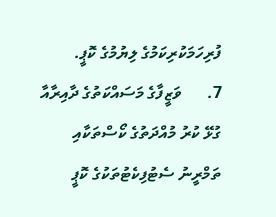ފުރިހަމަކުރިކަމުގެ ލިޔުމުގެ ކޮޕީ.
7.      ވަޒީފާގެ މަސައްކަތުގެ ދާއިރާއާ ގުޅޭ ކުރު މުއްދަތުގެ ކޯސްތަކާއި ތަމްރީނު ސެޓުފިކެޓުތަކުގެ ކޮޕީ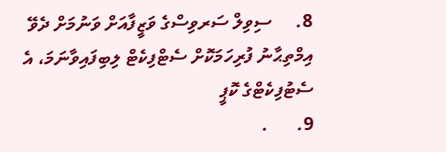8.     ސިވިލް ސަރވިސްގެ ވަޒީފާއަށް ވަނުމަށް ދެވޭ އިމްތިޙާނު ފުރިހަމަކޮށް ސެޓްފިކެޓް ލިބިފައިވާނަމަ، އެ ސެޓުފިކެޓްގެ ކޮޕީ
9.      .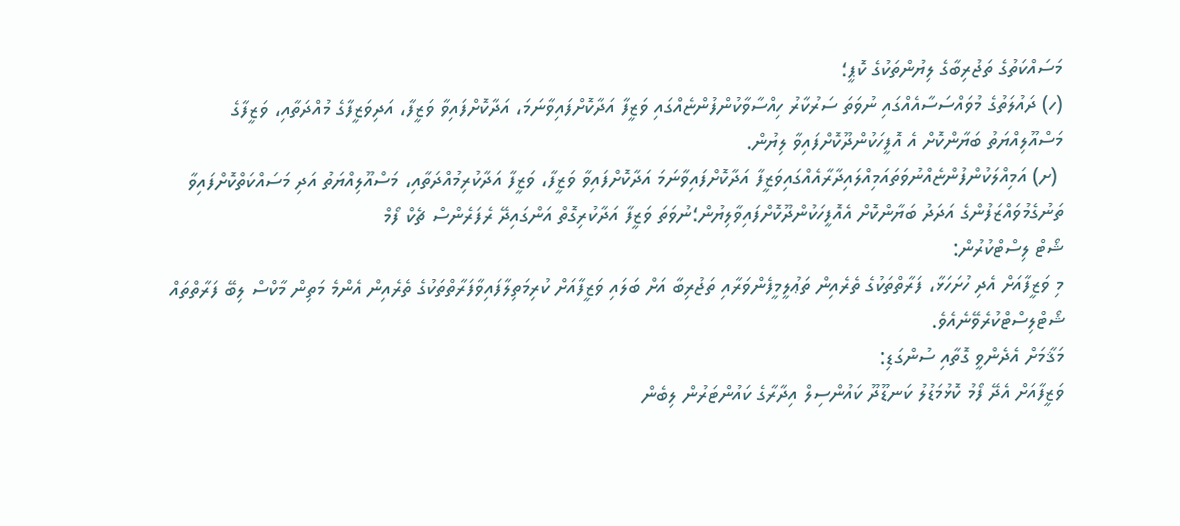މަސައްކަތުގެ ތަޖުރިބާގެ ލިޔުންތަކުގެ ކޮޕީ؛
(ހ) ދައުލަތުގެ މުވައްސަސާއެއްގައި ނުވަތަ ސަރުކާރު ހިއްސާވާކުންފުންޏެއްގައި ވަޒީފާ އަދާކޮށްފައިވާނަމަ، އަދާކޮށްފައިވާ ވަޒީފާ، އަދިވަޒީފާގެ މުއްދަތާއި، ވަޒީފާގެ މަސްއޫލިއްޔަތު ބަޔާންކޮށް އެ އޮފީހަކުންދޫކޮށްފައިވާ ލިޔުން.
 (ށ) އަމިއްލަކުންފުންޏެއްނުވަތައަމިއްލައިދާރާއެއްގައިވަޒީފާ އަދާކޮށްފައިވާނަމަ އަދާކޮށްފައިވާ ވަޒީފާ، ވަޒީފާ އަދާކުރިމުއްދަތާއި، މަސްއޫލިއްޔަތު އަދި މަސައްކަތްކޮށްފައިވާ ތަނުގެމުވައްޒަފުންގެ އަދަދު ބަޔާންކޮށް އެއޮފީހަކުންދޫކޮށްފައިވާލިޔުން؛ނުވަތަ ވަޒީފާ އަދާކުރިގޮތް އަންގައިދޭ ރެފަރެންސް ޗެކް ފޯމް
ޝޯޓް ލިސްޓްކުރުން:
މި ވަޒީފާއަށް އެދި ހުށަހަޅާ، ފަރާތްތަކުގެ ތެރެއިން ތަޢުލީމީފެންވަރާއި ތަޖުރިބާ އަށް ބަލައި ވަޒީފާއަށް ކުރިމަތިލާފައިވާފަރާތްތަކުގެ ތެރެއިން އެންމެ މަތިން މާކްސް ލިބޭ ފަރާތްތައް ޝޯޓްލިސްޓްކުރެވޭނެއެވެ.
މަޤާމަށް އެދެންވީ ގޮތާއި ސުންގަޑި:
ވަޒީފާއަށް އެދޭ ފޯމު ކޮޅުމަޑުލު ކަނޑޫދޫ ކައުންސިލް އިދާރާގެ ކައުންޓަރުން ލިބެން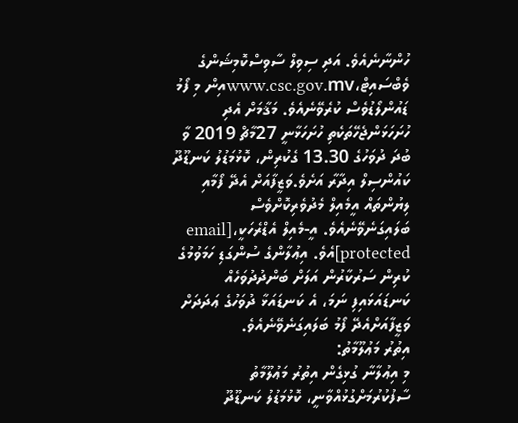ހުންނާނެއެވެ. އަދި ސިވިލް ސާވިސްކޮމިޝަންގެ ވެބްސައިޓް،www.csc.gov.mvއިން މި ފޯމު ޑައުންލޯޑުވެސް ކުރެވޭނެއެވެ. މަޤާމަށް އެދި ހުށަހަޅަންޖެހޭތަކެތި ހުށަހަޅާނީ 27މާޗް 2019 ވާ ބުދަ ދުވަހުގެ 13.30 ގެކުރިން، ކޮޅުމަޑުލު ކަނޑޫދޫ ކައުންސިލް އިދާރާ އަށެވެ.ވަޒީފާއަށް އެދޭ ފޯމާއި ލިޔުންތައް އީމެއިލް މެދުވެރިކޮށްވެސް ބަލައިގަނެވޭނެއެވެ. އީ-މެއިލް އެޑްރެހަކީ،[email protected]އެވެ. އިޢުލާންގެ ސުންގަޑި ހަމަވުމުގެ ކުރިން ސަރުކާރުން އަލަށް ބަންދުދުވަހެއް ކަނޑައަޅައިފި ނަމަ، އެ ކަނޑައަޅާ ދުވަހުގެ ޢަދަދަށް ވަޒީފާއަށްއެދޭ ފޯމު ބަލައިގަނެވޭނެއެވެ.
އިތުރު މަޢުލޫމާތު:
މި އިޢުލާނާ ގުޅިގެން އިތުރު މަޢުލޫމާތު ސާފުކުރުމަށްގުޅުއްވާނީ، ކޮޅުމަޑުލު ކަނޑޫދޫ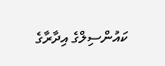ކައުންސިލްގެ އިދާރާގެ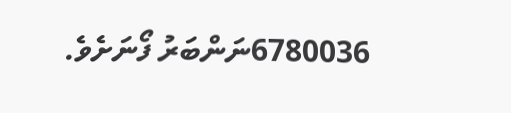6780036ނަންބަރު ފޯނަށެވެ.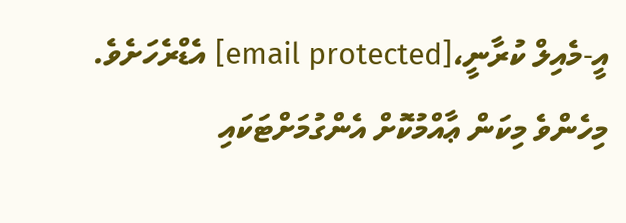އީ-މެއިލް ކުރާނީ،[email protected] އެޑްރެހަށެވެ.
މިހެންވެ މިކަން ޢާއްމުކޮށް އެންގުމަށްޓަކައި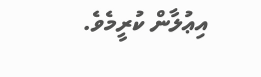އިޢުލާން ކުރީމެވެ.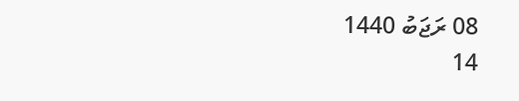08 ރަޖަބު 1440
14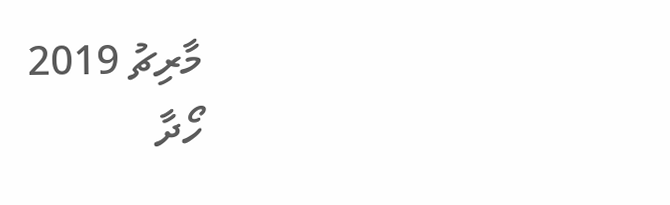މާރިޗު 2019
ހޯދާ